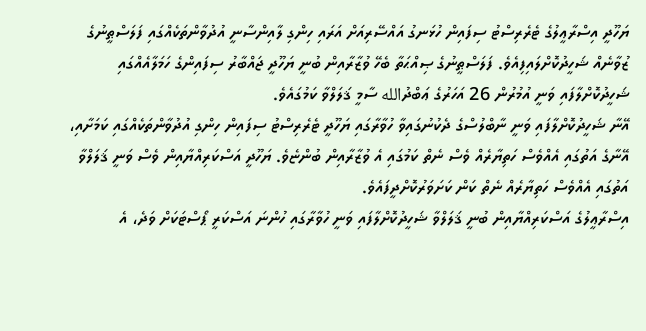ޔަހޫދީ އިސްރާޢީލުގެ ޓެރެރިސްޓު ސިފައިން ހުޅަނގު އައްސޭރިއަށް އަރައި ހިންގި ލާއިންސާނީ އުދުވާންތަކެއްގައި ފަލަސްޠީނުގެ ޒުވާނެއް ޝަހީދުކޮށްލައިފިއެވެ. ފަލަސްޠީނުގެ ޞިއްޙަތާ ބެހޭ ވުޒާރާއިން ބުނީ ޔަހޫދީ ޖައްބާރު ސިފައިންގެ ހަމަލާއެއްގައި ޝަހީދުކޮށްލާފައި ވަނީ އުމުރުން 26 އަހަރުގެ ޢަބްދުالله ސާމީ ޤަލަލްވާ ކަމުގައެވެ.
އޭނާ ޝަހީދުކޮށްލާފައި ވަނީ ނާބްލުސްގެ ދެކުނުގައިވާ ހުވާރާގައި ޔަހޫދީ ޓެރެރިސްޓު ސިފައިން ހިންގި އުދުވާންތަކެއްގައި ކަމަށާއި، އޭނާގެ އަތުގައި އެއްވެސް ހަތިޔާރެއް ވެސް ނެތް ކަމުގައި އެ ވުޒާރާއިން ބުންޏެވެ. ޔަހޫދީ އަސްކަރިއްޔާއިން ވެސް ވަނީ ޤަލަލްވާ އަތުގައި އެއްވެސް ހަތިޔާރެއް ނެތް ކަން ކަށަވަރުކޮށްދީފައެވެ.
އިސްރާޢީލުގެ އަސްކަރިއްޔާއިން ބުނީ ޤަލަލްވާ ޝަހީދުކޮށްލާފައި ވަނީ ހުވާރާގައި ހުންނަ އަސްކަރީ ޕޯސްޓަކަށް ވަދެ، އެ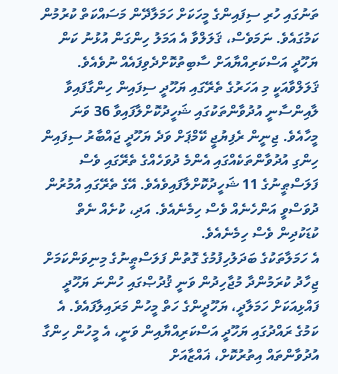ތަނުގައި ހުރި ސިފައިންގެ މީހަކަށް ހަމަލާދޭން މަސައްކަތް ކުރުމުން ކަމުގައެވެ. ނަމަވެސް، ޤަލަލްވާ އެ އަމަލު ހިންގަން އުޅުނު ކަން ޔަހޫދީ އަސްކަރިއްޔާއަށް ސާބިތުކޮށްދެވިފައެއް ނުވެއެވެ.
ޤަލަލްވާއަކީ މި އަހަރުގެ ތެރޭގައި ޔަހޫދީ ސިފައިން ހިންގާފައިވާ ލާއިންސާނީ އުދުވާންތަކުގައި ޝަހީދުކޮށްލާފައިވާ 36 ވަނަ މީހާއެވެ. ޖިނީން ރެފިޔުޖީ ކޭމްޕަށް ވަދެ ޔަހޫދީ ޖައްބާރު ސިފައިން ހިންގި އުދުވާންތަކެއްގައި އެންމެ ދުވަހެއްގެ ތެރޭގައި ވެސް ފަލަސްޠީނުގެ 11 ޝަހީދުކޮށްލާފައިވެއެވެ. އޭގެ ތެރޭގައި އުމުރުން ދުވަސްވީ އަންހެނެއް ވެސް ހިމެނެއެވެ. އަދި، ކުށެއް ނެތް ކުޑަކުދިން ވެސް ހިމެނެއެވެ.
އެ ހަމަލާތަކުގެ ބަދަލުހިފުމުގެ ގޮތުން ފަލަސްޠީނުގެ މިނިވަންކަމަށް ޖިހާދު ކުރަމުންދާ މުޖާހިދުން ވަނީ ޤުދުޞްގައި ހުންނަ ޔަހޫދީ ފައްޅިއަކަށް ހަމަލާދީ، ޔަހޫދީންގެ ހަތް މީހުން މަރައިލާފައެވެ. އެ ކަމުގެ ރައްދުގައި ޔަހޫދީ އަސްކަރިއްޔާއިން ވަނީ، އެ މީހުން ހިންގާ އުދުވާންތައް އިތުރުކޮށް، ޣައްޒާއަށް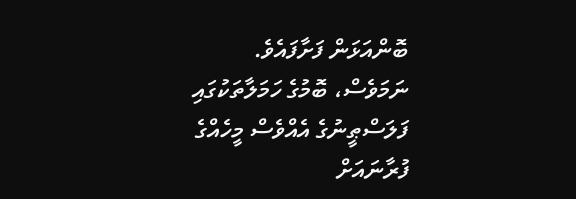ބޮންއަޅަން ފަށާފައެވެ. ނަމަވެސް، ބޮމުގެ ހަމަލާތަކުގައި ފަލަސްޠީނުގެ އެއްވެސް މީހެއްގެ ފުރާނައަށް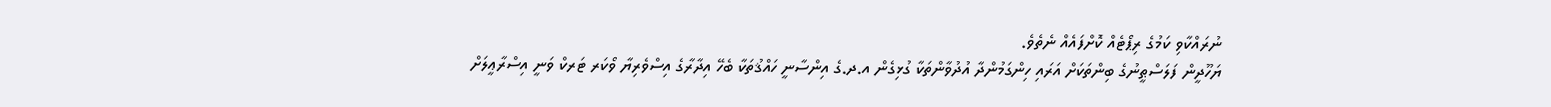ނުރައްކާވި ކަމުގެ ރިޕޯޓެއް ކޮށްފައެއް ނެތެވެ.
ޔަހޫދީން ފަލަސްޠީނުގެ ބިންތަކަށް އަރައި ހިންގަމުންދާ އުދުވާންތަކާ ގުޅިގެން އ.ދ.ގެ އިންސާނީ ހައްޤުތަކާ ބެހޭ އިދާރާގެ އިސްވެރިޔާ ވޯކަރ ޓަރކް ވަނީ އިސްރާޢީލަށް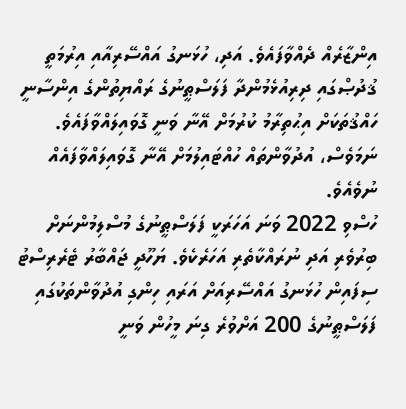އިންޒާރެއް ދެއްވާފައެވެ. އަދި، ހުޅަނގު އައްސޭރިއާއި އިރުމަތީ ޤުދުޞްގައި ދިރިއުޅެމުންދާ ފަލަސްޠީނުގެ ރައްޔިތުންގެ އިންސާނީ ހައްޤުތަކަށް އިޙުތިރާމު ކުރުމަށް އޭނާ ވަނީ ގޮވައިލައްވާފައެވެ. ނަމަވެސް، އުދުވާންތައް ހުއްޓައިލުމަށް އޭނާ ގޮވައިލައްވާފައެއް ނުވެއެވެ.
ހުސްވި 2022 ވަނަ އަހަރަކީ ފަލަސްޠީނުގެ މުސްލިމުންނަށް ބިރުވެރި އަދި ނުރައްކާތެރި އަހަރެކެވެ. ޔަހޫދީ ޖައްބާރު ޓެރެރިސްޓު ސިފައިން ހުޅަނގު އައްސޭރިއަށް އަރައި ހިންގި އުދުވާންތަކުގައި ފަލަސްޠީނުގެ 200 އަށްވުރެ ގިނަ މީހުން ވަނީ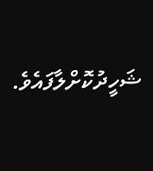ޝަހީދުކޮށްލާފައެވެ.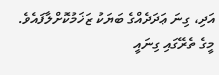އަދި، ގިނަ ޢަދަދެއްގެ ބަޔަކު ޒަޚަމުކޮށްލާފައެވެ. މީގެ ތެރޭގައި ގިނައީ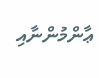ޢާންމުންނާއި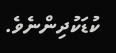ކުޑަކުދިންނެވެ.